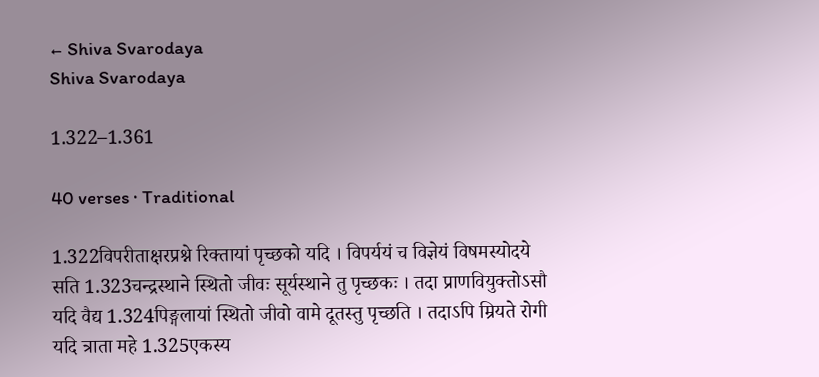← Shiva Svarodaya
Shiva Svarodaya

1.322–1.361

40 verses · Traditional

1.322विपरीताक्षरप्रश्ने रिक्तायां पृच्छको यदि । विपर्ययं च विज्ञेयं विषमस्योदये सति 1.323चन्द्रस्थाने स्थितो जीवः सूर्यस्थाने तु पृच्छकः । तदा प्राणवियुक्तोऽसौ यदि वैद्य 1.324पिङ्गलायां स्थितो जीवो वामे दूतस्तु पृच्छति । तदाऽपि म्रियते रोगी यदि त्राता महे 1.325एकस्य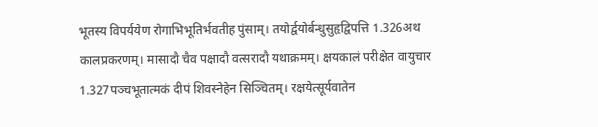भूतस्य विपर्ययेण रोगाभिभूतिर्भवतीह पुंसाम्। तयोर्द्वयोर्बन्धुसुहृद्विपत्ति 1.326अथ कालप्रकरणम्। मासादौ चैव पक्षादौ वत्सरादौ यथाक्रमम्। क्षयकालं परीक्षेत वायुचार 1.327पञ्चभूतात्मकं दीपं शिवस्नेहेन सिञ्चितम्। रक्षयेत्सूर्यवातेन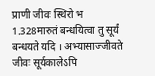प्राणी जीवः स्थिरो भ 1.328मारुतं बन्धयित्वा तु सूर्यं बन्धयते यदि । अभ्यासाज्जीवते जीवः सूर्यकालेऽपि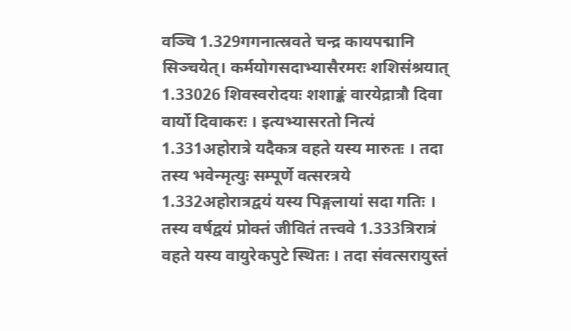वञ्चि 1.329गगनात्स्रवते चन्द्र कायपद्मानि सिञ्चयेत्। कर्मयोगसदाभ्यासैरमरः शशिसंश्रयात् 1.33026 शिवस्वरोदयः शशाङ्कं वारयेद्रात्रौ दिवा वार्यो दिवाकरः । इत्यभ्यासरतो नित्यं 1.331अहोरात्रे यदैकत्र वहते यस्य मारुतः । तदा तस्य भवेन्मृत्युः सम्पूर्णे वत्सरत्रये 1.332अहोरात्रद्वयं यस्य पिङ्गलायां सदा गतिः । तस्य वर्षद्वयं प्रोक्तं जीवितं तत्त्ववे 1.333त्रिरात्रं वहते यस्य वायुरेकपुटे स्थितः । तदा संवत्सरायुस्तं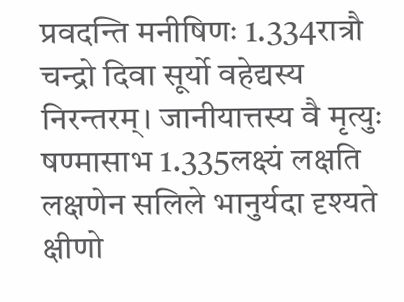प्रवदन्ति मनीषिणः 1.334रात्रौ चन्द्रो दिवा सूर्यो वहेद्यस्य निरन्तरम्। जानीयात्तस्य वै मृत्युः षण्मासाभ 1.335लक्ष्यं लक्षति लक्षणेन सलिले भानुर्यदा दृश्यते क्षीणो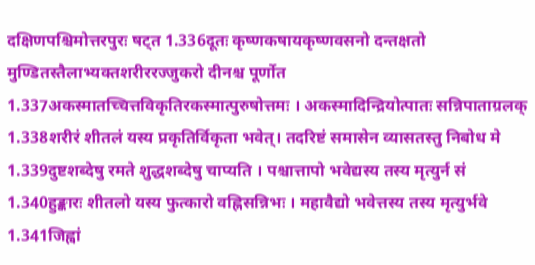दक्षिणपश्चिमोत्तरपुरः षट्त 1.336दूतः कृष्णकषायकृष्णवसनो दन्तक्षतो मुण्डितस्तैलाभ्यक्तशरीररज्जुकरो दीनश्च पूर्णोत 1.337अकस्मातच्चित्तविकृतिरकस्मात्पुरुषोत्तमः । अकस्मादिन्द्रियोत्पातः सन्निपाताग्रलक् 1.338शरीरं शीतलं यस्य प्रकृतिर्विकृता भवेत्। तदरिष्टं समासेन व्यासतस्तु निबोध मे 1.339दुष्टशब्देषु रमते शुद्धशब्देषु चाप्यति । पश्चात्तापो भवेद्यस्य तस्य मृत्युर्न सं 1.340हुङ्कारः शीतलो यस्य फुत्कारो वह्निसन्निभः । महावैद्यो भवेत्तस्य तस्य मृत्युर्भवे 1.341जिह्वां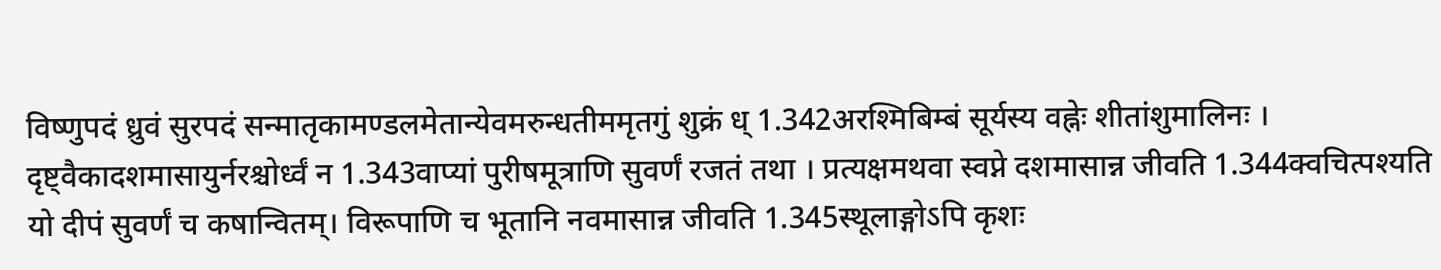विष्णुपदं ध्रुवं सुरपदं सन्मातृकामण्डलमेतान्येवमरुन्धतीममृतगुं शुक्रं ध् 1.342अरश्मिबिम्बं सूर्यस्य वह्नेः शीतांशुमालिनः । दृष्ट्वैकादशमासायुर्नरश्चोर्ध्वं न 1.343वाप्यां पुरीषमूत्राणि सुवर्णं रजतं तथा । प्रत्यक्षमथवा स्वप्ने दशमासान्न जीवति 1.344क्वचित्पश्यति यो दीपं सुवर्णं च कषान्वितम्। विरूपाणि च भूतानि नवमासान्न जीवति 1.345स्थूलाङ्गोऽपि कृशः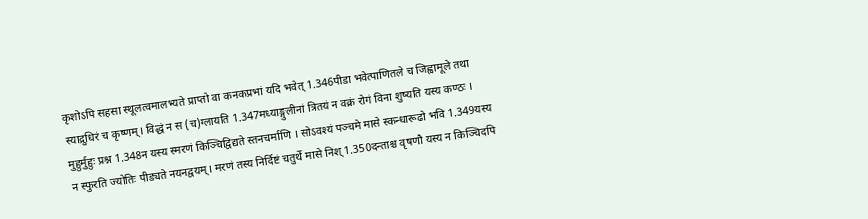कृशोऽपि सहसा स्थूलत्वमालभ्यते प्राप्तो वा कनकप्रभां यदि भवेत् 1.346पीडा भवेत्पाणितले च जिह्वामूले तथा स्याद्रुधिरं च कृष्णम्। विद्धं न स (च)ग्लायति 1.347मध्याङ्गुलीनां त्रितयं न वक्रं रोगं विना शुष्यति यस्य कण्ठः । मुहुर्मुहुः प्रश्न 1.348न यस्य स्मरणं किञ्चिद्विद्यते स्तनचर्माणि । सोऽवश्यं पञ्चमे मासे स्कन्धारूढो भवि 1.349यस्य न स्फुरति ज्योतिः पीड्यते नयनद्वयम्। मरणं तस्य निर्दिष्टं चतुर्थे मासे निश् 1.350दन्ताश्च वृषणौ यस्य न किञ्चिदपि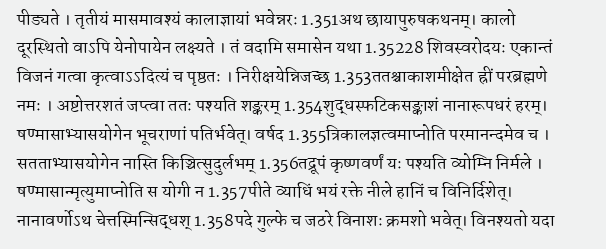पीड्यते । तृतीयं मासमावश्यं कालाज्ञायां भवेन्नरः 1.351अथ छायापुरुषकथनम्। कालो दूरस्थितो वाऽपि येनोपायेन लक्ष्यते । तं वदामि समासेन यथा 1.35228 शिवस्वरोदयः एकान्तं विजनं गत्वा कृत्वाऽऽदित्यं च पृष्ठतः । निरीक्षयेन्निजच्छ 1.353ततश्चाकाशमीक्षेत ह्रीं परब्रह्मणे नमः । अष्टोत्तरशतं जप्त्वा ततः पश्यति शङ्करम् 1.354शुद्धस्फटिकसङ्काशं नानारूपधरं हरम्। षण्मासाभ्यासयोगेन भूचराणां पतिर्भवेत्। वर्षद 1.355त्रिकालज्ञत्वमाप्नोति परमानन्दमेव च । सतताभ्यासयोगेन नास्ति किञ्चित्सुदुर्लभम् 1.356तद्रूपं कृष्णवर्णं यः पश्यति व्योम्नि निर्मले । षण्मासान्मृत्युमाप्नोति स योगी न 1.357पीते व्याधिं भयं रक्ते नीले हानिं च विनिर्दिशेत्। नानावर्णोऽथ चेत्तस्मिन्सिद्धश् 1.358पदे गुल्फे च जठरे विनाशः क्रमशो भवेत्। विनश्यतो यदा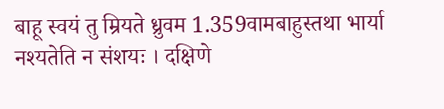बाहू स्वयं तु म्रियते ध्रुवम 1.359वामबाहुस्तथा भार्या नश्यतेति न संशयः । दक्षिणे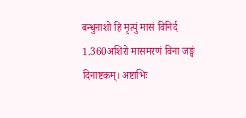बन्धुनाशो हि मृत्युं मासं विनिर्द 1.360अशिरो मासमरणं विना जङ्घं दिनाष्टकम्। अष्टाभिः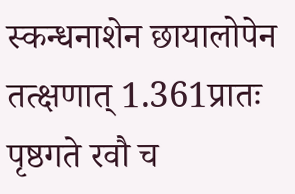स्कन्धनाशेन छायालोपेन तत्क्षणात् 1.361प्रातः पृष्ठगते रवौ च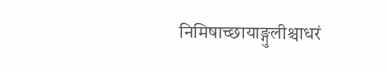निमिषाच्छायाङ्गुलीश्चाधरं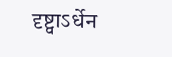दृष्ट्वाऽर्धेन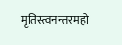मृतिस्त्वनन्तरमहो